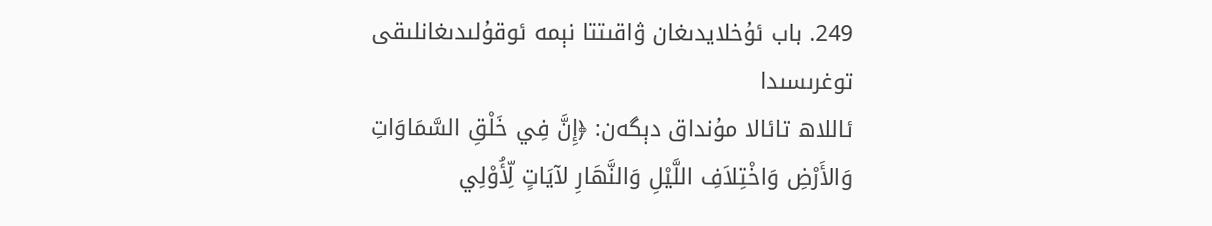249. باب ئۇخلايدىغان ۋاقىتتا نېمە ئوقۇلىدىغانلىقى توغرىسىدا
ئاللاھ تائالا مۇنداق دېگەن: ﴿إِنَّ فِي خَلْقِ السَّمَاوَاتِ وَالأَرْضِ وَاخْتِلاَفِ اللَّيْلِ وَالنَّهَارِ لآيَاتٍ لِّأُوْلِي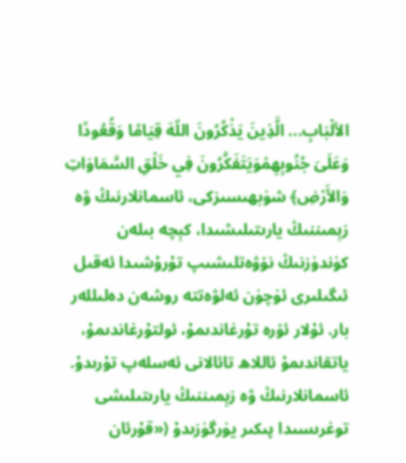الألْبَابِ... الَّذِينَ يَذْكُرُونَ اللّهَ قِيَامًا وَقُعُودًا وَعَلَىَ جُنُوبِهِمْوَيَتَفَكَّرُونَ فِي خَلْقِ السَّمَاوَاتِ وَالأَرْضِ﴾ شۈبھىسىزكى، ئاسمانلارنىڭ ۋە زېمىننىڭ يارىتىلىشىدا، كېچە بىلەن كۈندۈزنىڭ نۆۋەتلىشىپ تۇرۇشىدا ئەقىل ئىگىلىرى ئۈچۈن ئەلۋەتتە روشەن دەلىللەر بار. ئۇلار ئۆرە تۇرغاندىمۇ، ئولتۇرغاندىمۇ، ياتقاندىمۇ ئاللاھ تائالانى ئەسلەپ تۇرىدۇ. ئاسمانلارنىڭ ۋە زېمىننىڭ يارىتىلىشى توغرىسىدا پىكىر يۈرگۈزىدۇ («قۇرئان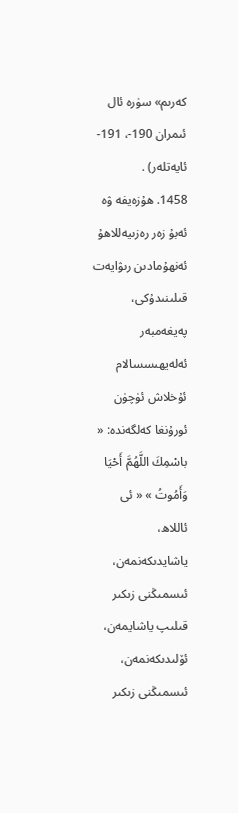كەرىم» سۈرە ئال ئىمران 190-، 191- ئايەتلەر) .
1458. ھۇزەيفە ۋە ئەبۇ زەر رەزىيەللاھۇ ئەنھۇمادىن رىۋايەت قىلىنىدۇكى، پەيغەمبەر ئەلەيھىسسالام ئۇخلاش ئۈچۈن ئورۇنغا كەلگەندە: « باسْمِكَ اللَّهُمَّ أَحْيَا وَأَمُوتُ » « ئى ئاللاھ، ياشايدىكەنمەن، ئىسمىڭنى زىكىر قىلىپ ياشايمەن، ئۆلىدىكەنمەن، ئىسمىڭنى زىكىر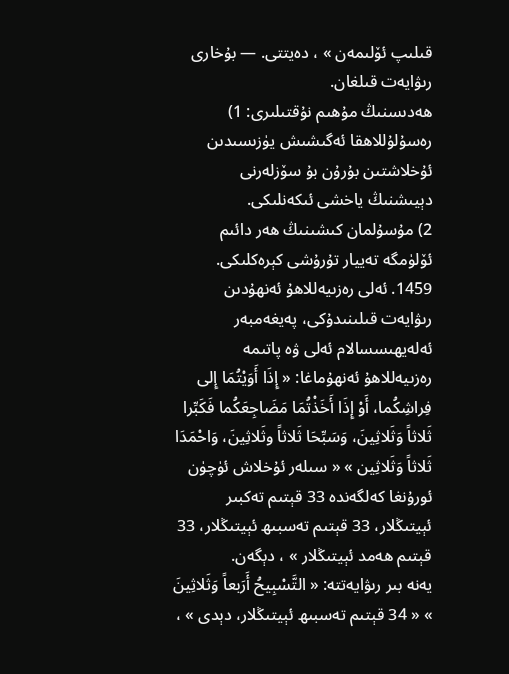قىلىپ ئۆلىمەن » ، دەيتتى. ― بۇخارى رىۋايەت قىلغان.
ھەدىسنىڭ مۇھىم نۇقتىلىرى: 1) رەسۇلۇللاھقا ئەگىشىش يۈزىسىدىن ئۇخلاشتىن بۇرۇن بۇ سۆزلەرنى دېيىشنىڭ ياخشى ئىكەنلىكى.
2) مۇسۇلمان كىشىنىڭ ھەر دائىم ئۆلۈمگە تەييار تۇرۇشى كېرەكلىكى.
1459. ئەلى رەزىيەللاھۇ ئەنھۇدىن رىۋايەت قىلىنىدۇكى، پەيغەمبەر ئەلەيھىسسالام ئەلى ۋە پاتىمە رەزىيەللاھۇ ئەنھۇماغا: « إِذَا أَوَيْتُمَا إِلى فِراشِكُما، أَوْ إِذَا أَخَذْتُمَا مَضَاجِعَكُما فَكَبِّرا ثَلاثاً وَثَلاثِينَ، وَسَبِّحَا ثَلاثاً وثَلاثِينَ، وَاحْمَدَا ثَلاثاً وَثَلاثِين » « سىلەر ئۇخلاش ئۈچۈن ئورۇنغا كەلگەندە 33 قېتىم تەكبىر ئېيتىڭلار، 33 قېتىم تەسبىھ ئېيتىڭلار، 33 قېتىم ھەمد ئېيتىڭلار » ، دېگەن.
يەنە بىر رىۋايەتتە: « التَّسْبِيحُ أَرَبعاً وَثَلاثِينَ » « 34 قېتىم تەسبىھ ئېيتىڭلار، دېدى » ،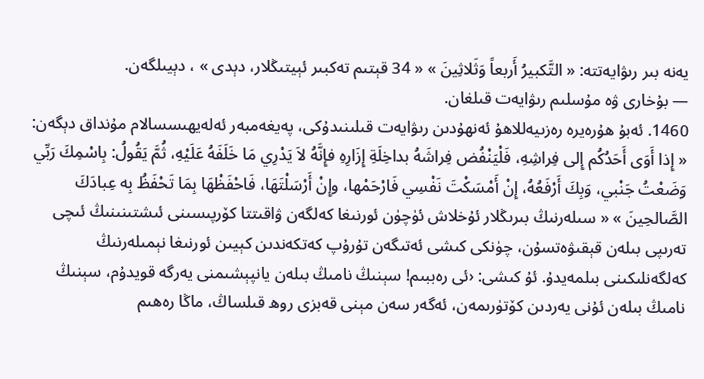يەنە بىر رىۋايەتتە: « التَّكبيرُ أَربعاً وَثَلاثِينَ » « 34 قېتىم تەكبىر ئېيتىڭلار، دېدى » ، دېيىلگەن.
― بۇخارى ۋە مۇسلىم رىۋايەت قىلغان.
1460. ئەبۇ ھۇرەيرە رەزىيەللاھۇ ئەنھۇدىن رىۋايەت قىلىنىدۇكى، پەيغەمبەر ئەلەيھىسسالام مۇنداق دېگەن: « إِذا أَوَى أَحَدُكُم إِلى فِراشِهِ، فَلْيَنْفُض فِراشَهُ بداخِلَةِ إِزَارِهِ فإِنَّهُ لاَ يَدْرِي مَا خَلَفَهُ عَلَيْهِ، ثُمَّ يَقُولُ: بِاسْمِكَ رَبِّي وَضَعْتُ جَنْبي، وَبِكَ أَرْفَعُهُ، إِنْ أَمْسَكْتَ نَفْسِي فَارْحَمْها، وإِنْ أَرْسَلْتَهَا، فَاحْفَظْهَا بِمَا تَحْفَظُ بِه عِبادَكَ الصَّالحِينَ » « سىلەرنىڭ بىرىڭلار ئۇخلاش ئۈچۈن ئورنىغا كەلگەن ۋاقىتتا كۆرپىسىنى ئىشتىنىنىڭ ئىچى تەرىپى بىلەن قېقىۋەتسۇن، چۈنكى كىشى ئەتىگەن تۇرۇپ كەتكەندىن كېيىن ئورنىغا نېمىلەرنىڭ كەلگەنلىكىنى بىلمەيدۇ. ئۇ كىشى: ‹ئى رەببىم! سېنىڭ نامىڭ بىلەن يانپېشىمنى يەرگە قويدۇم، سېنىڭ نامىڭ بىلەن ئۇنى يەردىن كۆتۈرىمەن، ئەگەر سەن مېنى قەبزى روھ قىلساڭ، ماڭا رەھىم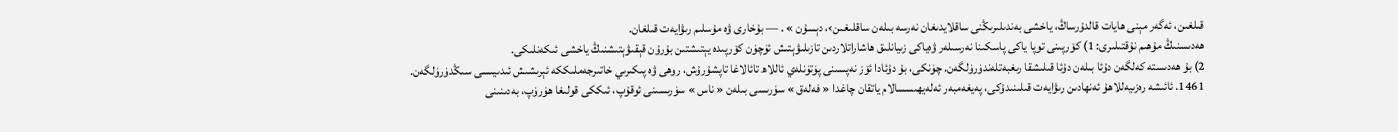قىلغىن، ئەگەر مېنى ھايات قالدۇرساڭ، ياخشى بەندىلىرىڭنى ساقلايدىغان نەرسە بىلەن ساقلىغىن›، دېسۇن » . ― بۇخارى ۋە مۇسلىم رىۋايەت قىلغان.
ھەدىسنىڭ مۇھىم نۇقتىلىرى: 1) كۆرپىنى توپا ياكى پاسكىنا نەرسىلەر ۋەياكى زىيانلىق ھاشاراتلاردىن تازىلىۋېتىش ئۈچۈن كۆرپىدە يېتىشتىن بۇرۇن قېقىۋېتىشنىڭ ياخشى ئىكەنلىكى.
2) بۇ ھەدىستە كەلگەن دۇئا بىلەن دۇئا قىلىشقا رىغبەتلەندۈرۈلگەن. چۈنكى، بۇ دۇئادا ئۆز نەپسىنى پۈتۈنلەي ئاللاھ تائالاغا تاپشۇرۇش، روھى ۋە پىكىرىي خاتىرجەملىككە ئېرىشىش ئىدىيىسى سىڭدۈرۈلگەن.
1461. ئائىشە رەزىيەللاھۇ ئەنھادىن رىۋايەت قىلىنىدۇكى، پەيغەمبەر ئەلەيھىسسالام ياتقان چاغدا « فەلەق » سۈرىسى بىلەن « ناس » سۈرىسىنى ئوقۇپ، ئىككى قولىغا ھۈرۈپ، بەدىنىنى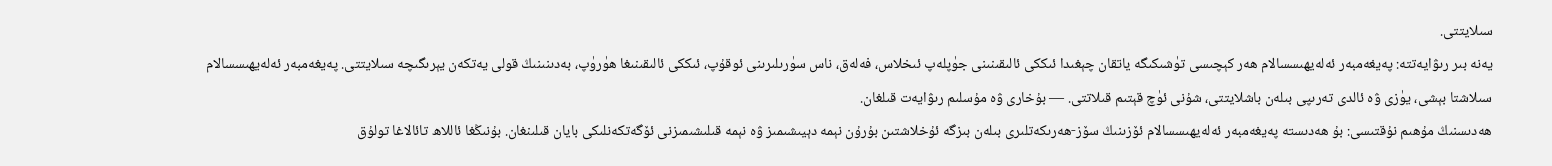سىلايتتى.
يەنە بىر رىۋايەتتە: پەيغەمبەر ئەلەيھىسسالام ھەر كېچىسى تۈشىكىگە ياتقان چېغىدا ئىككى ئالىقىنىنى جۈپلەپ ئىخلاس، فەلەق، ناس سۈرىلىرىنى ئوقۇپ، ئىككى ئالىقىنىغا ھۈرۈپ، بەدىنىنىڭ قولى يەتكەن يېرىگىچە سىلايتتى. پەيغەمبەر ئەلەيھىسسالام سىلاشتا بېشى، يۈزى ۋە ئالدى تەرىپى بىلەن باشلايتتى، شۇنى ئۈچ قېتىم قىلاتتى. ― بۇخارى ۋە مۇسلىم رىۋايەت قىلغان.
ھەدىسنىڭ مۇھىم نۇقتىسى: بۇ ھەدىستە پەيغەمبەر ئەلەيھىسسالام ئۆزىنىڭ سۆز-ھەرىكەتلىرى بىلەن بىزگە ئۇخلاشتىن بۇرۇن نېمە دېيىشىمىز ۋە نېمە قىلىشىمىزنى ئۆگەتكەنلىكى بايان قىلىنغان. بۇنىڭغا ئاللاھ تائالاغا تولۇق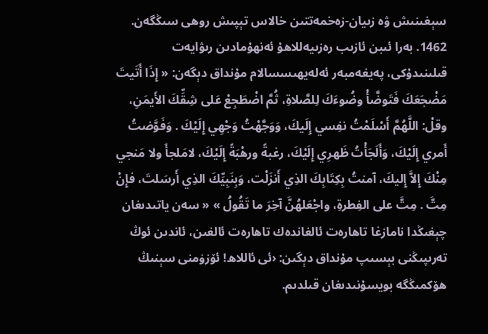سېغىنىش ۋە زىيان-زەخمەتتىن خالاس تېپىش روھى سىڭگەن.
1462. بەرا ئىبن ئازىب رەزىيەللاھۇ ئەنھۇمادىن رىۋايەت قىلىنىدۇكى، پەيغەمبەر ئەلەيھىسسالام مۇنداق دېگەن: « إِذَا أَتَيتَ مَضْجَعَكَ فَتَوضَّأْ وضُوءَكَ لِلصَّلاةِ، ثُمَّ اضْطَجِعْ عَلى شِقِّكَ الأَيمَنِ، وقلْ: اللَّهُمَّ أَسْلَمْتُ نفِسي إِلَيكَ، وَوَجَّهْتُ وَجْهِي إِلَيْكَ . وَفَوَّضتُ أَمري إِلَيْكَ، وَأَلَجَأْتُ ظَهرِي إِلَيْكَ، رغبةً ورهْبَةً إِلَيْكَ، لامَلجأَ ولا مَنجي مِنْكَ إِلاَّ إِليكَ، آمنتُ بِكِتَابِكَ الذِي أَنزَلْت، وَبِنَبِيِّكَ الذِي أَرسَلتَ، فإِنْ مِتَّ . مِتَّ على الفِطرةِ، واجْعَلهُنَّ آخِرَ ما تَقُولُ » « سەن ياتىدىغان چېغىڭدا نامازغا تاھارەت ئالغاندەك تاھارەت ئالغىن، ئاندىن ئوڭ تەرىپىڭنى بېسىپ مۇنداق دېگىن: ‹ئى ئاللاھ! ئۆزۈمنى سېنىڭ ھۆكمىڭگە بويسۇنىدىغان قىلدىم.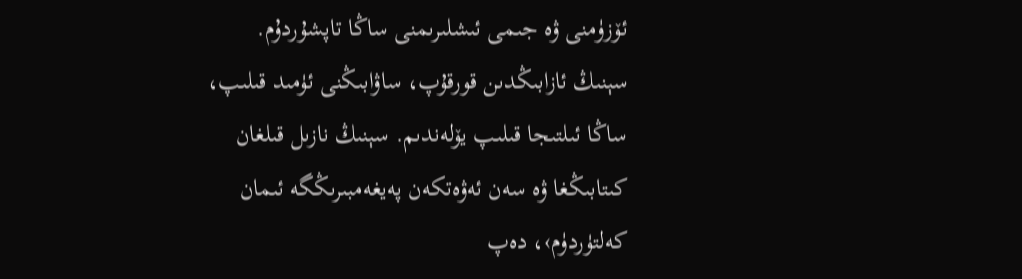ئۆزۈمنى ۋە جىمى ئىشلىرىمنى ساڭا تاپشۇردۇم. سېنىڭ ئازابىڭدىن قورقۇپ، ساۋابىڭنى ئۈمىد قىلىپ، ساڭا ئىلتىجا قىلىپ يۆلەندىم. سېنىڭ نازىل قىلغان كىتابىڭغا ۋە سەن ئەۋەتكەن پەيغەمبىرىڭگە ئىمان كەلتۈردۈم›، دەپ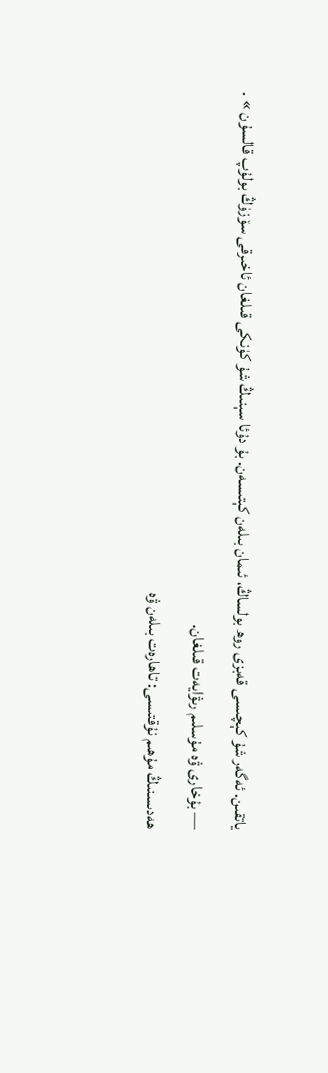ياتقىن. ئەگەر شۇ كېچىسى قەبزى روھ بولساڭ، ئىمان بىلەن كېتىسەن. بۇ دۇئا سېنىڭ شۇ كۈنكى قىلغان ئاخىرقى سۆزۈڭ بولۇپ قالسۇن » .
― بۇخارى ۋە مۇسلىم رىۋايەت قىلغان.
ھەدىسنىڭ مۇھىم نۇقتىسى: تاھارەت بىلەن ۋە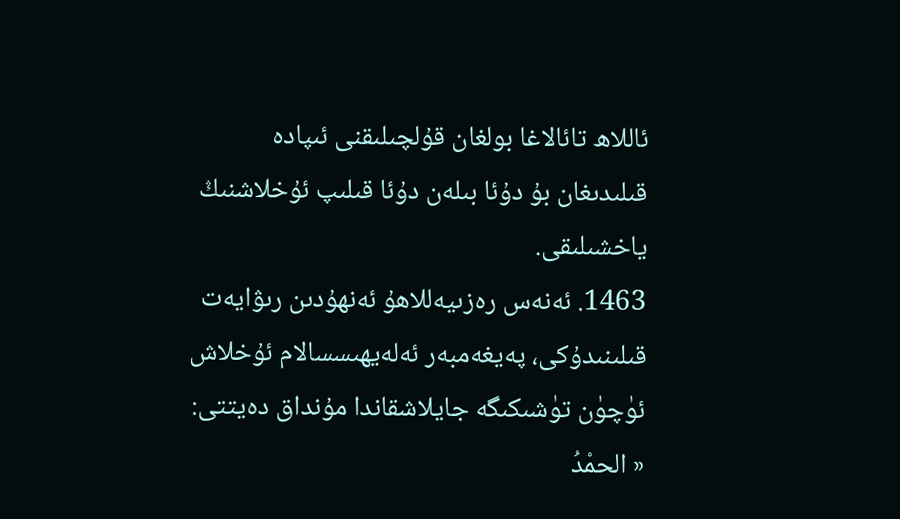ئاللاھ تائالاغا بولغان قۇلچىلىقنى ئىپادە قىلىدىغان بۇ دۇئا بىلەن دۇئا قىلىپ ئۇخلاشنىڭ ياخشىلىقى.
1463. ئەنەس رەزىيەللاھۇ ئەنھۇدىن رىۋايەت قىلىنىدۇكى، پەيغەمبەر ئەلەيھىسسالام ئۇخلاش ئۈچۈن تۈشىكىگە جايلاشقاندا مۇنداق دەيتتى: « الحمْدُ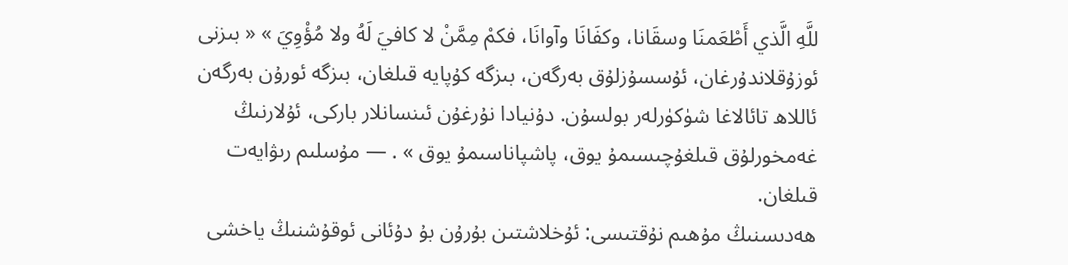للَّهِ الَّذي أَطْعَمنَا وسقَانا، وكفَانَا وآوانَا، فكمْ مِمَّنْ لا كافيَ لَهُ ولا مُؤْوِيَ » « بىزنى ئوزۇقلاندۇرغان، ئۇسسۇزلۇق بەرگەن، بىزگە كۇپايە قىلغان، بىزگە ئورۇن بەرگەن ئاللاھ تائالاغا شۈكۈرلەر بولسۇن. دۇنيادا نۇرغۇن ئىنسانلار باركى، ئۇلارنىڭ غەمخورلۇق قىلغۇچىسىمۇ يوق، پاشپاناسىمۇ يوق » . ― مۇسلىم رىۋايەت قىلغان.
ھەدىسنىڭ مۇھىم نۇقتىسى: ئۇخلاشتىن بۇرۇن بۇ دۇئانى ئوقۇشنىڭ ياخشى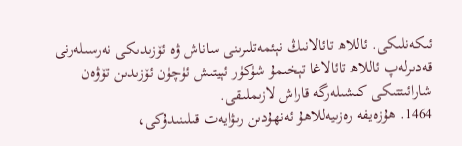ئىكەنلىكى. ئاللاھ تائالانىڭ نېئمەتلىرىنى ساناش ۋە ئۆزىدىكى نەرسىلەرنى قەدىرلەپ ئاللاھ تائالاغا تېخىمۇ شۈكۈر ئېيتىش ئۈچۈن ئۆزىدىن تۆۋەن شارائىتتىكى كىشىلەرگە قاراش لازىملىقى.
1464. ھۇزەيفە رەزىيەللاھۇ ئەنھۇدىن رىۋايەت قىلىنىدۇكى،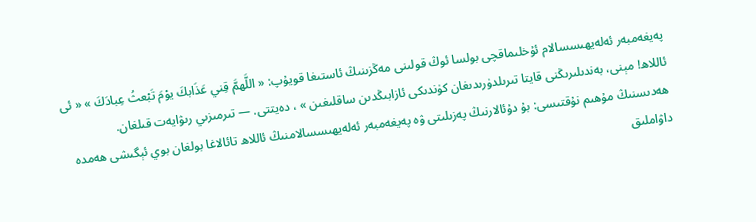پەيغەمبەر ئەلەيھىسسالام ئۇخلىماقچى بولسا ئوڭ قولىنى مەڭزىنىڭ ئاستىغا قويۇپ: « اللَّهمَّ قِني عَذَابكَ يوْمَ تَبْعثُ عِبادَكَ » « ئى ئاللاھ! مېنى، بەندىلىرىڭنى قايتا تىرىلدۈرىدىغان كۈندىكى ئازابىڭدىن ساقلىغىن » ، دەيتتى. ― تىرمىزىي رىۋايەت قىلغان.
ھەدىسنىڭ مۇھىم نۇقتىسى: بۇ دۇئالارنىڭ پەزىلىتى ۋە پەيغەمبەر ئەلەيھىسسالامنىڭ ئاللاھ تائالاغا بولغان بوي ئېگىشى ھەمدە داۋاملىق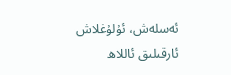ئەسلەش، ئۇلۇغلاش ئارقىلىق ئاللاھ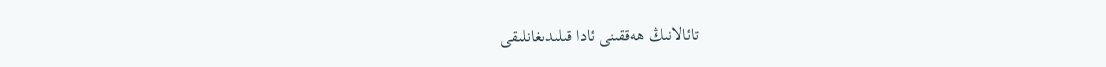تائالانىڭ ھەققىنى ئادا قىلىدىغانلىقى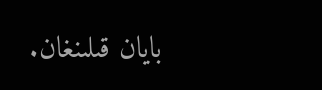بايان قىلىنغان.